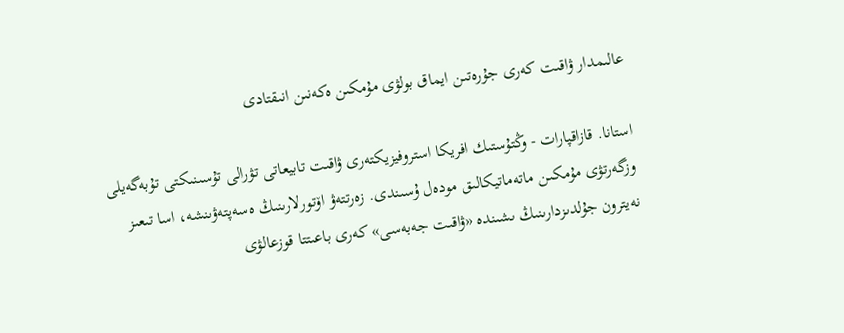عالىمدار ۋاقىت كەرى جۇرەتىن ايماق بولۋى مۇمكىن ەكەنىن انىقتادى

استانا. قازاقپارات - وڭتۇستىك افريكا استروفيزيكتەرى ۋاقىت تابيعاتى تۋرالى تۇسىنىكتى تۇبەگەيلى وزگەرتۋى مۇمكىن ماتەماتيكالىق مودەل ۇسىندى. زەرتتەۋ اۆتورلارىنىڭ ەسەپتەۋىنشە، اسا تىعىز نەيترون جۇلدىزدارىنىڭ ىشىندە «ۋاقىت جەبەسى» كەرى باعىتتا قوزعالۋى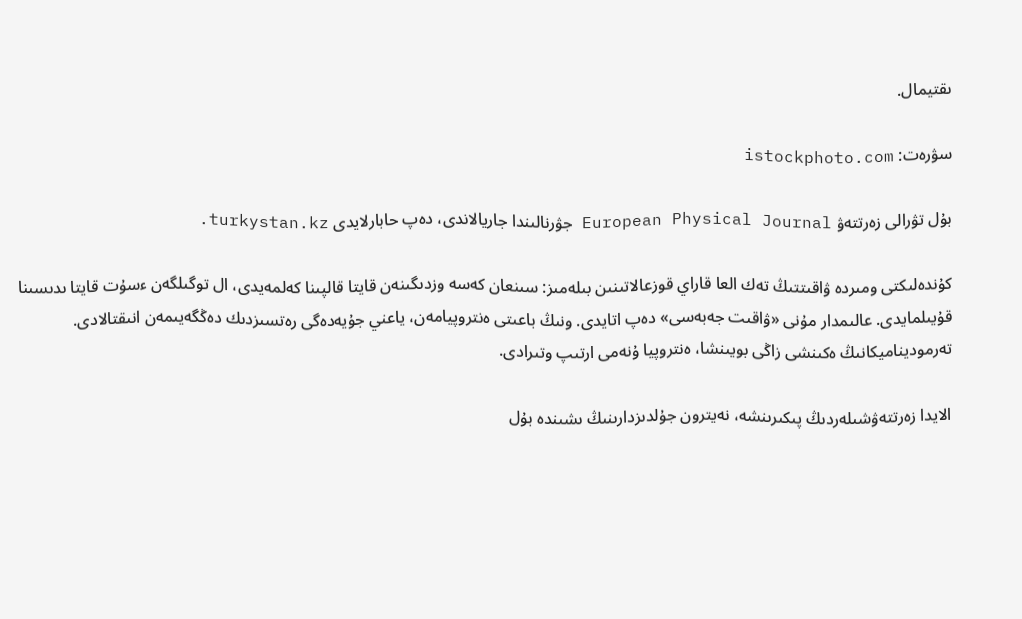ىقتيمال.

سۋرەت: istockphoto.com

بۇل تۋرالى زەرتتەۋ European Physical Journal جۋرنالىندا جاريالاندى، دەپ حابارلايدى turkystan.kz.

كۇندەلىكتى ومىردە ۋاقىتتىڭ تەك العا قاراي قوزعالاتىنىن بىلەمىز: سىنعان كەسە وزدىگىنەن قايتا قالپىنا كەلمەيدى، ال توگىلگەن ءسۇت قايتا ىدىسىنا قۇيىلمايدى. عالىمدار مۇنى «ۋاقىت جەبەسى» دەپ اتايدى. ونىڭ باعىتى ەنتروپيامەن، ياعني جۇيەدەگى رەتسىزدىك دەڭگەيىمەن انىقتالادى. تەرموديناميكانىڭ ەكىنشى زاڭى بويىنشا، ەنتروپيا ۇنەمى ارتىپ وتىرادى.

الايدا زەرتتەۋشىلەردىڭ پىكىرىنشە، نەيترون جۇلدىزدارىنىڭ ىشىندە بۇل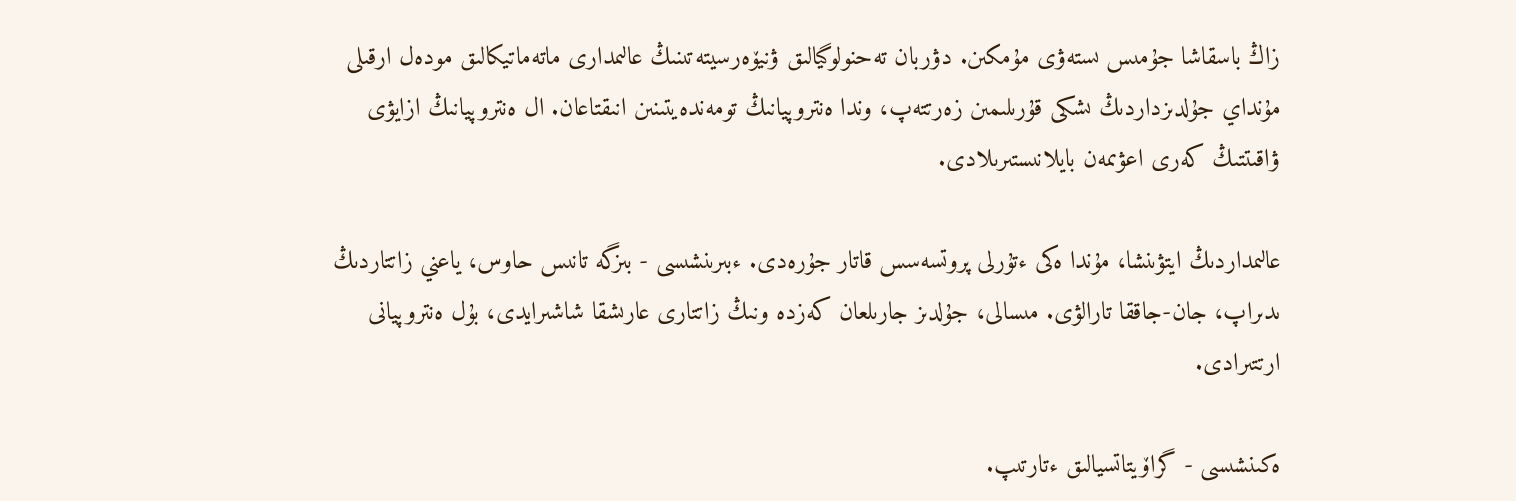زاڭ باسقاشا جۇمىس ىستەۋى مۇمكىن. دۋربان تەحنولوگيالىق ۋنيۆەرسيتەتىنىڭ عالىمدارى ماتەماتيكالىق مودەل ارقىلى مۇنداي جۇلدىزداردىڭ ىشكى قۇرىلىمىن زەرتتەپ، وندا ەنتروپيانىڭ تومەندەيتىنىن انىقتاعان. ال ەنتروپيانىڭ ازايۋى ۋاقىتتىڭ كەرى اعۋىمەن بايلانىستىرىلادى.

عالىمداردىڭ ايتۋىنشا، مۇندا ەكى ءتۇرلى پروتسەسس قاتار جۇرەدى. ءبىرىنشىسى - بىزگە تانىس حاوس، ياعني زاتتاردىڭ ىدىراپ، جان-جاققا تارالۋى. مىسالى، جۇلدىز جارىلعان كەزدە ونىڭ زاتتارى عارىشقا شاشىرايدى، بۇل ەنتروپيانى ارتتىرادى.

ەكىنشىسى - گراۆيتاتسيالىق ءتارتىپ.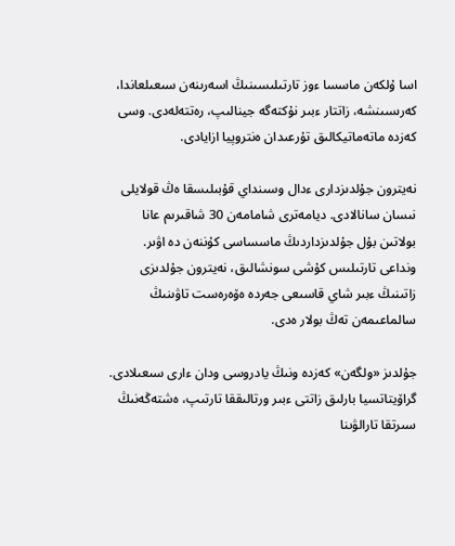اسا ۇلكەن ماسسا ءوز تارتىلىسىنىڭ اسەرىنەن سىعىلعاندا، كەرىسىنشە، زاتتار ءبىر نۇكتەگە جينالىپ، رەتتەلەدى. وسى كەزدە ماتەماتيكالىق تۇرعىدان ەنتروپيا ازايادى.

نەيترون جۇلدىزدارى ءدال وسىنداي قۇبىلىسقا ەڭ قولايلى نىسان سانالادى. ديامەترى شامامەن 30 شاقىرىم عانا بولاتىن بۇل جۇلدىزداردىڭ ماسساسى كۇننەن دە اۋىر. ونداعى تارتىلىس كۇشى سونشالىق، نەيترون جۇلدىزى زاتىنىڭ ءبىر شاي قاسىعى جەردە ەۆەرەست تاۋىنىڭ سالماعىمەن تەڭ بولار ەدى.

جۇلدىز «ولگەن» كەزدە ونىڭ يادروسى ودان ءارى سىعىلادى. گراۆيتاتسيا بارلىق زاتتى ءبىر ورتالىققا تارتىپ، ەشتەڭەنىڭ سىرتقا تارالۋىنا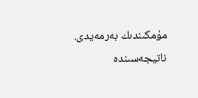مۇمكىندىك بەرمەيدى. ناتيجەسىندە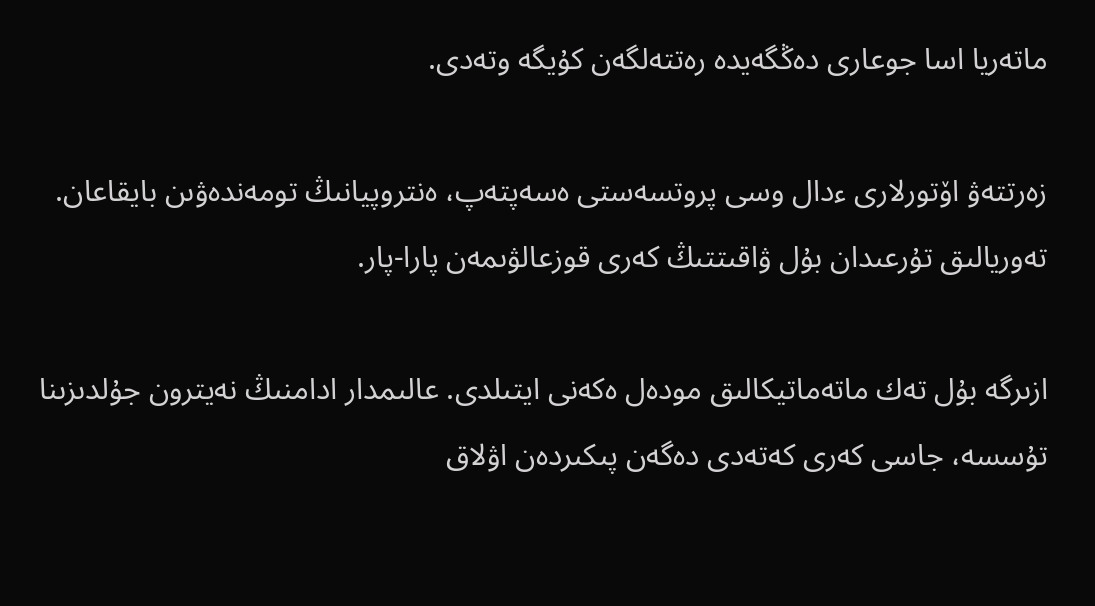ماتەريا اسا جوعارى دەڭگەيدە رەتتەلگەن كۇيگە وتەدى.

زەرتتەۋ اۆتورلارى ءدال وسى پروتسەستى ەسەپتەپ، ەنتروپيانىڭ تومەندەۋىن بايقاعان. تەوريالىق تۇرعىدان بۇل ۋاقىتتىڭ كەرى قوزعالۋىمەن پارا-پار.

ازىرگە بۇل تەك ماتەماتيكالىق مودەل ەكەنى ايتىلدى. عالىمدار ادامنىڭ نەيترون جۇلدىزىنا تۇسسە، جاسى كەرى كەتەدى دەگەن پىكىردەن اۋلاق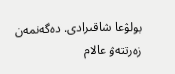بولۋعا شاقىرادى. دەگەنمەن زەرتتەۋ عالام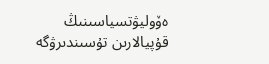ەۆوليۋتسياسىنىڭ قۇپيالارىن تۇسىندىرۋگە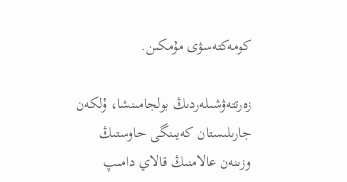كومەكتەسۋى مۇمكىن.

زەرتتەۋشىلەردىڭ بولجامىنشا، ۇلكەن جارىلىستان كەيىنگى حاوستىڭ وزىنەن عالامنىڭ قالاي دامىپ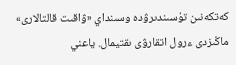كەتكەنىن تۇسىندىرۋدە وسىنداي «ۋاقىت قالتالارى» ماڭىزدى ءرول اتقارۋى ىقتيمال. ياعني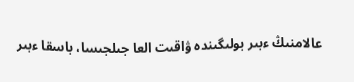عالامنىڭ ءبىر بولىگىندە ۋاقىت العا جىلجىسا، باسقا ءبىر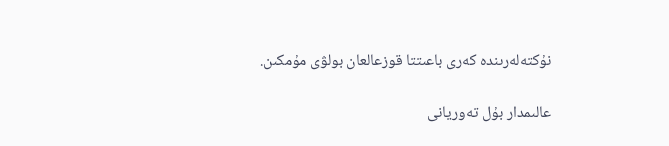نۇكتەلەرىندە كەرى باعىتتا قوزعالعان بولۋى مۇمكىن.

عالىمدار بۇل تەوريانى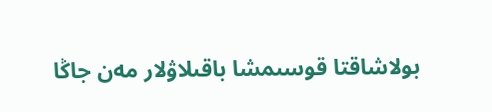بولاشاقتا قوسىمشا باقىلاۋلار مەن جاڭا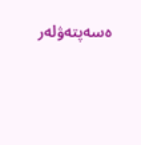ەسەپتەۋلەر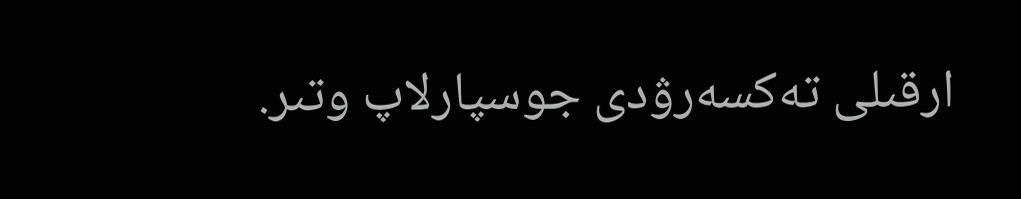ارقىلى تەكسەرۋدى جوسپارلاپ وتىر.